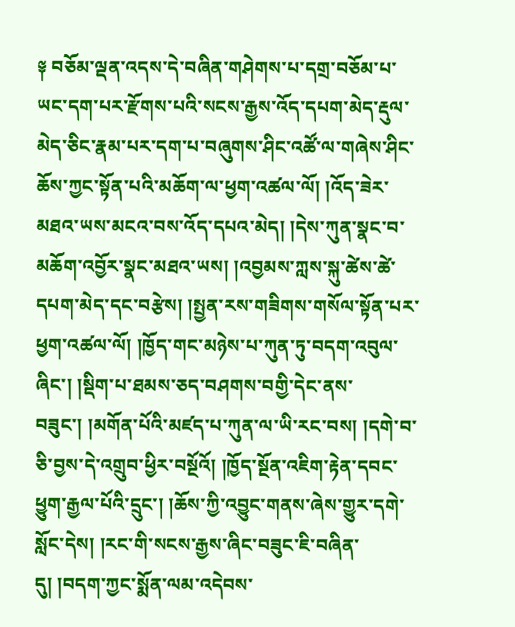༈ བཅོམ་ལྡན་འདས་དེ་བཞིན་གཤེགས་པ་དགྲ་བཅོམ་པ་ཡང་དག་པར་རྫོགས་པའི་སངས་རྒྱས་འོད་དཔག་མེད་རྡུལ་མེད་ཅིང་རྣམ་པར་དག་པ་བཞུགས་ཤིང་འཚོ་ལ་གཞེས་ཤིང་ཆོས་ཀྱང་སྟོན་པའི་མཆོག་ལ་ཕྱག་འཚལ་ལོ། །འོད་ཟེར་མཐའ་ཡས་མངའ་བས་འོད་དཔའ་མེད། །དེས་ཀུན་སྣང་བ་མཆོག་འབྱོར་སྣང་མཐའ་ཡས། །འབྱམས་ཀླས་སྐུ་ཚེས་ཚེ་དཔག་མེད་དང་བརྩེས། །སྤྱན་རས་གཟིགས་གསོལ་སྟོན་པར་ཕྱག་འཚལ་ལོ། །ཁྱོད་གང་མཉེས་པ་ཀུན་ཏུ་བདག་འབུལ་ཞིང་། །སྡིག་པ་ཐམས་ཅད་བཤགས་བགྱི་དེང་ནས་བཟུང་། །མགོན་པོའི་མཛད་པ་ཀུན་ལ་ཡི་རང་བས། །དགེ་བ་ཅི་བྱས་དེ་འགྲུབ་ཕྱིར་བསྔོའོ། །ཁྱོད་སྔོན་འཇིག་རྟེན་དབང་ཕྱུག་རྒྱལ་པོའི་དྲུང་། །ཆོས་ཀྱི་འབྱུང་གནས་ཞེས་གྱུར་དགེ་སློང་དེས། །རང་གི་སངས་རྒྱས་ཞིང་བཟུང་ཇི་བཞིན་དུ། །བདག་ཀྱང་སྨོན་ལམ་འདེབས་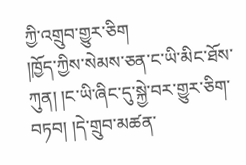ཀྱི་འགྲུབ་གྱུར་ཅིག
།ཁྱོད་ཀྱིས་སེམས་ཅན་ང་ཡི་མིང་ཐོས་ཀུན། །ང་ཡི་ཞིང་དུ་སྐྱེ་བར་གྱུར་ཅིག་བཏབ། །དེ་གྲུབ་མཚན་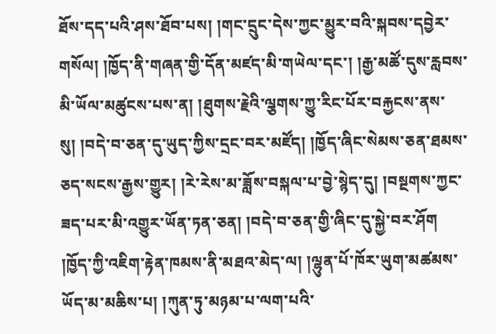ཐོས་དད་པའི་ཤས་ཐོབ་པས། །གང་དྲུང་དེས་ཀྱང་མྱུར་བའི་སྐབས་དབྱེར་གསོལ། །ཁྱོད་ནི་གཞན་གྱི་དོན་མཛད་མི་གཡེལ་དང་། །རྒྱ་མཚོ་དུས་རླབས་མི་ཡོལ་མཚུངས་པས་ན། །ཐུགས་རྗེའི་ལྕགས་ཀྱུ་རིང་པོར་བརྐྱངས་ནས་སུ། །བདེ་བ་ཅན་དུ་ཡུད་ཀྱིས་དྲང་བར་མཛོད། །ཁྱོད་ཞིང་སེམས་ཅན་ཐམས་ཅད་སངས་རྒྱས་གྱུར། །རེ་རེས་མ་ཟློས་བསྐལ་པ་བྱེ་སྙེད་དུ། །བསྔགས་ཀྱང་ཟད་པར་མི་འགྱུར་ཡོན་ཏན་ཅན། །བདེ་བ་ཅན་གྱི་ཞིང་དུ་སྐྱེ་བར་ཤོག
།ཁྱོད་ཀྱི་འཇིག་རྟེན་ཁམས་ནི་མཐའ་མེད་ལ། །ལྷུན་པོ་ཁོར་ཡུག་མཚམས་ཡོད་མ་མཆིས་པ། །ཀུན་ཏུ་མཉམ་པ་ལག་པའི་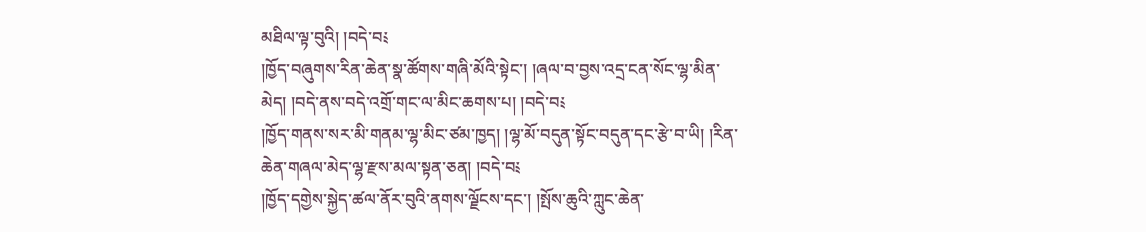མཐིལ་ལྟ་བུའི། །བདེ་བ༴
།ཁྱོད་བཞུགས་རིན་ཆེན་སྣ་ཚོགས་གཞི་མོའི་སྟེང་། །ཞལ་བ་བྱས་འདྲ་ངན་སོང་ལྷ་མིན་མེད། །བདེ་ནས་བདེ་འགྲོ་གང་ལ་མིང་ཆགས་པ། །བདེ་བ༴
།ཁྱོད་གནས་སར་མི་གནམ་ལྷ་མིང་ཙམ་ཁྱད། །ལྷ་མོ་བདུན་སྟོང་བདུན་དང་རྩེ་བ་ཡི། །རིན་ཆེན་གཞལ་མེད་ལྷ་རྫས་མལ་སྟན་ཅན། །བདེ་བ༴
།ཁྱོད་དགྱེས་སྐྱེད་ཚལ་ནོར་བུའི་ནགས་ལྗོངས་དང་། །སྤོས་ཆུའི་ཀླུང་ཆེན་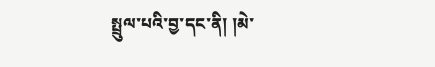སྤྲུལ་པའི་བྱ་དང་ནི། །མེ་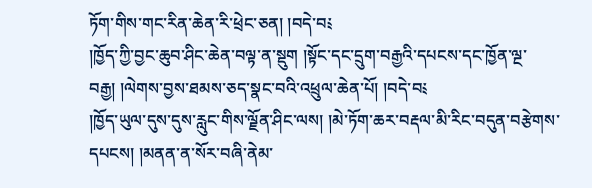ཏོག་གིས་གང་རིན་ཆེན་རི་ཕྲེང་ཅན། །བདེ་བ༴
།ཁྱོད་ཀྱི་བྱང་ཆུབ་ཤིང་ཆེན་བལྟ་ན་སྡུག །སྟོང་དང་དྲུག་བརྒྱའི་དཔངས་དང་ཁྱོན་ལྔ་བརྒྱ། །ལེགས་བྱས་ཐམས་ཅད་སྣང་བའི་འཕྲུལ་ཆེན་པོ། །བདེ་བ༴
།ཁྱོད་ཡུལ་དུས་དུས་རླུང་གིས་ལྗོན་ཤིང་ལས། །མེ་ཏོག་ཆར་བརྡལ་མི་རིང་བདུན་བརྩེགས་དཔངས། །མནན་ན་སོར་བཞི་ནེམ་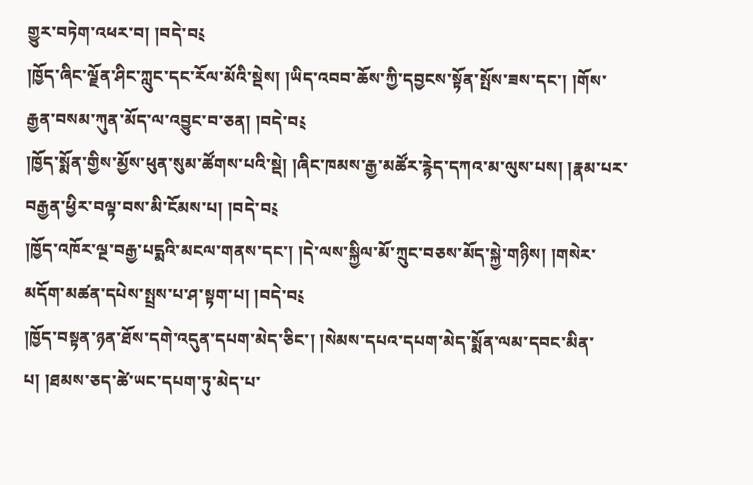གྱུར་བཏེག་འཕར་བ། །བདེ་བ༴
།ཁྱོད་ཞིང་ལྗོན་ཤིང་ཀླུང་དང་རོལ་མོའི་སྡེས། །ཡིད་འབབ་ཆོས་ཀྱི་དབྱངས་སྟོན་སྤོས་ཟས་དང་། །གོས་རྒྱན་བསམ་ཀུན་མོད་ལ་འབྱུང་བ་ཅན། །བདེ་བ༴
།ཁྱོད་སྨོན་གྱིས་མྱོས་ཕུན་སུམ་ཚོགས་པའི་སྡེ། །ཞིང་ཁམས་རྒྱ་མཚོར་རྙེད་དཀའ་མ་ལུས་པས། །རྣམ་པར་བརྒྱན་ཕྱིར་བལྟ་བས་མི་ངོམས་པ། །བདེ་བ༴
།ཁྱོད་འཁོར་ལྔ་བརྒྱ་པདྨའི་མངལ་གནས་དང་། །དེ་ལས་སྐྱིལ་མོ་ཀྲུང་བཅས་མོད་སྐྱེ་གཉིས། །གསེར་མདོག་མཚན་དཔེས་སྤྲས་པ་ཤ་སྟག་པ། །བདེ་བ༴
།ཁྱོད་བསྟན་ཉན་ཐོས་དགེ་འདུན་དཔག་མེད་ཅིང་། །སེམས་དཔའ་དཔག་མེད་སྨོན་ལམ་དབང་མིན་པ། །ཐམས་ཅད་ཚེ་ཡང་དཔག་ཏུ་མེད་པ་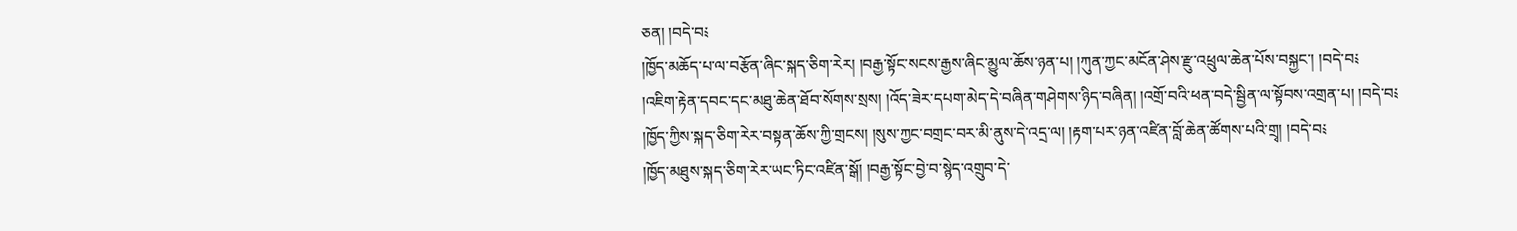ཅན། །བདེ་བ༴
།ཁྱོད་མཆོད་པ་ལ་བརྩོན་ཞིང་སྐད་ཅིག་རེར། །བརྒྱ་སྟོང་སངས་རྒྱས་ཞིང་མྱུལ་ཆོས་ཉན་པ། །ཀུན་ཀྱང་མངོན་ཤེས་རྫུ་འཕྲུལ་ཆེན་པོས་བསྐྱང་། །བདེ་བ༴
།འཇིག་རྟེན་དབང་དང་མཐུ་ཆེན་ཐོབ་སོགས་སྲས། །འོད་ཟེར་དཔག་མེད་དེ་བཞིན་གཤེགས་ཉིད་བཞིན། །འགྲོ་བའི་ཕན་བདེ་སྦྱིན་ལ་སྟོབས་འགྲན་པ། །བདེ་བ༴
།ཁྱོད་ཀྱིས་སྐད་ཅིག་རེར་བསྟན་ཆོས་ཀྱི་གྲངས། །སུས་ཀྱང་བགྲང་བར་མི་ནུས་དེ་འདྲ་ལ། །རྟག་པར་ཉན་འཛིན་བློ་ཆེན་ཚོགས་པའི་གྲྭ། །བདེ་བ༴
།ཁྱོད་མཐུས་སྐད་ཅིག་རེར་ཡང་ཏིང་འཛིན་སྒོ། །བརྒྱ་སྟོང་བྱེ་བ་སྙེད་འགྲུབ་དེ་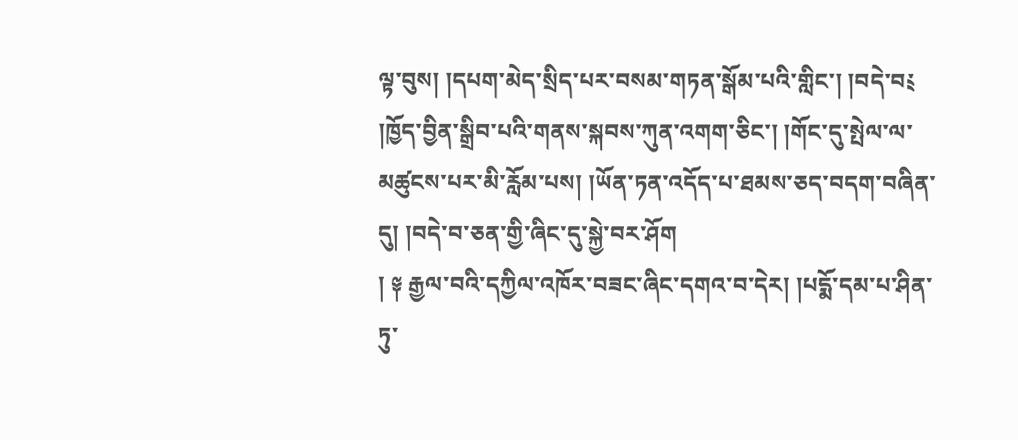ལྟ་བུས། །དཔག་མེད་སྲིད་པར་བསམ་གཏན་སྒོམ་པའི་གླིང་། །བདེ་བ༴
།ཁྱོད་བྱིན་སྒྲིབ་པའི་གནས་སྐབས་ཀུན་འགག་ཅིང་། །གོང་དུ་སྤེལ་ལ་མཚུངས་པར་མི་རློམ་པས། །ཡོན་ཏན་འདོད་པ་ཐམས་ཅད་བདག་བཞིན་དུ། །བདེ་བ་ཅན་གྱི་ཞིང་དུ་སྐྱེ་བར་ཤོག
། ༈ རྒྱལ་བའི་དཀྱིལ་འཁོར་བཟང་ཞིང་དགའ་བ་དེར། །པདྨོ་དམ་པ་ཤིན་ཏུ་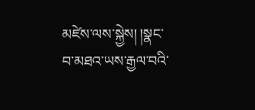མཛེས་ལས་སྐྱེས། །སྣང་བ་མཐའ་ཡས་རྒྱལ་བའི་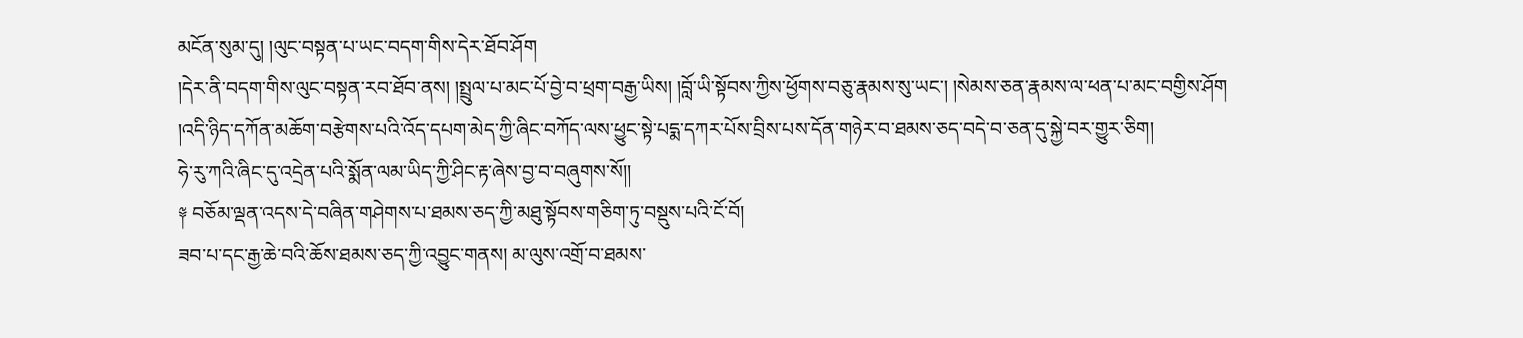མངོན་སུམ་དུ། །ལུང་བསྟན་པ་ཡང་བདག་གིས་དེར་ཐོབ་ཤོག
།དེར་ནི་བདག་གིས་ལུང་བསྟན་རབ་ཐོབ་ནས། །སྤྲུལ་པ་མང་པོ་བྱེ་བ་ཕྲག་བརྒྱ་ཡིས། །བློ་ཡི་སྟོབས་ཀྱིས་ཕྱོགས་བཅུ་རྣམས་སུ་ཡང་། །སེམས་ཅན་རྣམས་ལ་ཕན་པ་མང་བགྱིས་ཤོག
།འདི་ཉིད་དཀོན་མཆོག་བརྩེགས་པའི་འོད་དཔག་མེད་ཀྱི་ཞིང་བཀོད་ལས་ཕྱུང་སྟེ་པདྨ་དཀར་པོས་བྲིས་པས་དོན་གཉེར་བ་ཐམས་ཅད་བདེ་བ་ཅན་དུ་སྐྱེ་བར་གྱུར་ཅིག།
ཧེ་རུ་ཀའི་ཞིང་དུ་འདྲེན་པའི་སྨོན་ལམ་ཡིད་ཀྱི་ཤིང་རྟ་ཞེས་བྱ་བ་བཞུགས་སོ།།
༈ བཅོམ་ལྡན་འདས་དེ་བཞིན་གཤེགས་པ་ཐམས་ཅད་ཀྱི་མཐུ་སྟོབས་གཅིག་ཏུ་བསྡུས་པའི་ངོ་བོ།
ཟབ་པ་དང་རྒྱ་ཆེ་བའི་ཆོས་ཐམས་ཅད་ཀྱི་འབྱུང་གནས། མ་ལུས་འགྲོ་བ་ཐམས་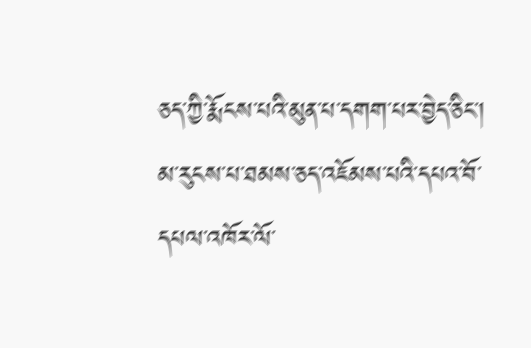ཅད་ཀྱི་རྨོངས་པའི་མུན་པ་དགག་པར་བྱེད་ཅིང་།
མ་རུངས་པ་ཐམས་ཅད་འཇོམས་པའི་དཔའ་བོ་དཔལ་འཁོར་ལོ་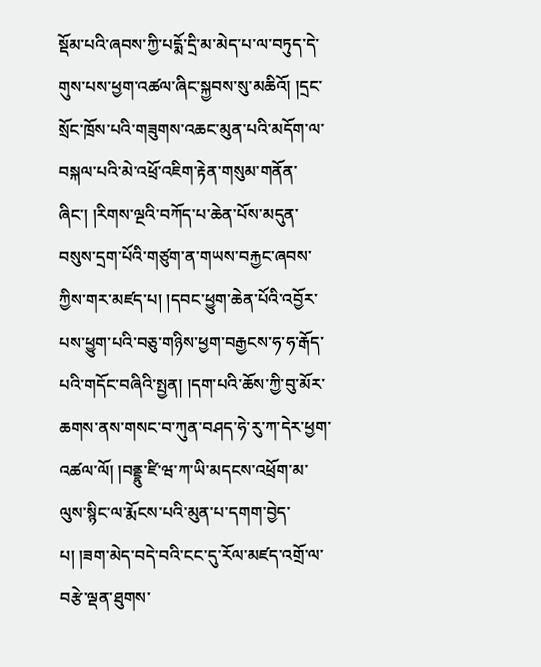སྡོམ་པའི་ཞབས་ཀྱི་པདྨོ་དྲི་མ་མེད་པ་ལ་བཏུད་དེ་གུས་པས་ཕྱག་འཚལ་ཞིང་སྐྱབས་སུ་མཆིའོ། །དྲང་སྲོང་ཁྲོས་པའི་གཟུགས་འཆང་མུན་པའི་མདོག་ལ་བསྐལ་པའི་མེ་འཕྲོ་འཇིག་རྟེན་གསུམ་གནོན་ཞིང་། །རིགས་ལྔའི་བཀོད་པ་ཆེན་པོས་མདུན་བསུས་དྲག་པོའི་གཙུག་ན་གཡས་བརྐྱང་ཞབས་ཀྱིས་གར་མཛད་པ། །དབང་ཕྱུག་ཆེན་པོའི་འབྱོར་པས་ཕྱུག་པའི་བཅུ་གཉིས་ཕྱག་བརྒྱངས་ཧ་ཧ་རྒོད་པའི་གདོང་བཞིའི་སྤྱན། །དག་པའི་ཆོས་ཀྱི་བུ་མོར་ཆགས་ནས་གསང་བ་ཀུན་བཤད་ཧེ་རུ་ཀ་དེར་ཕྱག་འཚལ་ལོ། །བནྡྷུ་ཛི་ཝ་ཀ་ཡི་མདངས་འཕྲོག་མ་ལུས་སྙིང་ལ་རྨོངས་པའི་མུན་པ་དགག་བྱེད་པ། །ཟག་མེད་བདེ་བའི་ངང་དུ་རོལ་མཛད་འགྲོ་ལ་བརྩེ་ལྡན་ཐུགས་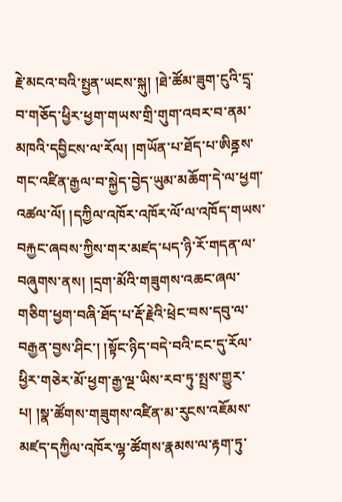རྗེ་མངའ་བའི་སྤྱན་ཡངས་སྐུ། །ཐེ་ཚོམ་ཟུག་ངུའི་དྲྭ་བ་གཅོད་ཕྱིར་ཕྱག་གཡས་གྲི་གུག་འབར་བ་ནམ་མཁའི་དབྱིངས་ལ་རོལ། །གཡོན་པ་ཐོད་པ་ཨིནྜས་གང་འཛིན་རྒྱལ་བ་སྐྱེད་བྱེད་ཡུམ་མཆོག་དེ་ལ་ཕྱག་འཚལ་ལོ། །དཀྱིལ་འཁོར་འཁོར་ལོ་ལ་འཁོད་གཡས་བརྐྱང་ཞབས་ཀྱིས་གར་མཛད་པད་ཉི་རོ་གདན་ལ་བཞུགས་ནས། །དྲག་མོའི་གཟུགས་འཆང་ཞལ་གཅིག་ཕྱག་བཞི་ཐོད་པ་རྡོ་རྗེའི་ཕྲེང་བས་དབུ་ལ་བརྒྱན་བྱས་ཤིང་། །སྟོང་ཉིད་བདེ་བའི་ངང་དུ་རོལ་ཕྱིར་གཅེར་མོ་ཕྱག་རྒྱ་ལྔ་ཡིས་རབ་ཏུ་སྤྲས་གྱུར་པ། །སྣ་ཚོགས་གཟུགས་འཛིན་མ་རུངས་འཇོམས་མཛད་དཀྱིལ་འཁོར་ལྷ་ཚོགས་རྣམས་ལ་རྟག་ཏུ་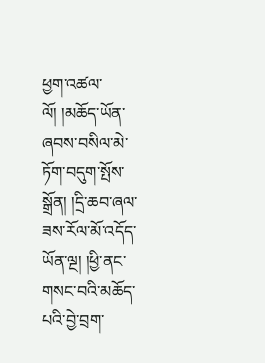ཕྱག་འཚལ་ལོ། །མཆོད་ཡོན་ཞབས་བསིལ་མེ་ཏོག་བདུག་སྤོས་སྒྲོན། །དྲི་ཆབ་ཞལ་ཟས་རོལ་མོ་འདོད་ཡོན་ལྔ། །ཕྱི་ནང་གསང་བའི་མཆོད་པའི་བྱེ་བྲག་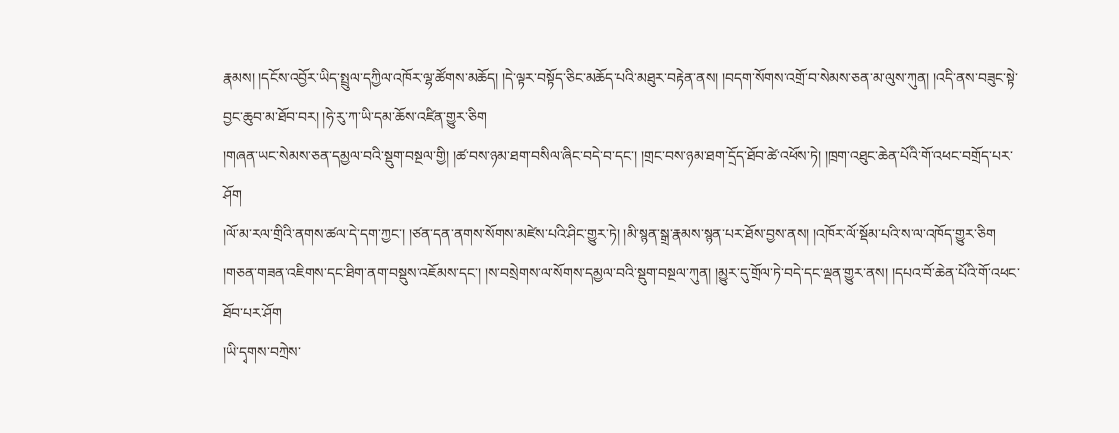རྣམས། །དངོས་འབྱོར་ཡིད་སྤྲུལ་དཀྱིལ་འཁོར་ལྷ་ཚོགས་མཆོད། །དེ་ལྟར་བསྟོད་ཅིང་མཆོད་པའི་མཐུར་བརྟེན་ནས། །བདག་སོགས་འགྲོ་བ་སེམས་ཅན་མ་ལུས་ཀུན། །འདི་ནས་བཟུང་སྟེ་བྱང་ཆུབ་མ་ཐོབ་བར། །ཧེ་རུ་ཀ་ཡི་དམ་ཆོས་འཛིན་གྱུར་ཅིག
།གཞན་ཡང་སེམས་ཅན་དམྱལ་བའི་སྡུག་བསྔལ་གྱི། །ཚ་བས་ཉམ་ཐག་བསིལ་ཞིང་བདེ་བ་དང་། །གྲང་བས་ཉམ་ཐག་དྲོད་ཐོབ་ཚེ་འཕོས་ཏེ། །ཁྲག་འཐུང་ཆེན་པོའི་གོ་འཕང་བགྲོད་པར་ཤོག
།ལོ་མ་རལ་གྲིའི་ནགས་ཚལ་དེ་དག་ཀྱང་། །ཙན་དན་ནགས་སོགས་མཛེས་པའི་ཤིང་གྱུར་ཏེ། །མི་སྙན་སྒྲ་རྣམས་སྙན་པར་ཐོས་བྱས་ནས། །འཁོར་ལོ་སྡོམ་པའི་ས་ལ་འཁོད་གྱུར་ཅིག
།གཅན་གཟན་འཇིགས་དང་ཐིག་ནག་བསྡུས་འཇོམས་དང་། །ས་བསྲེགས་ལ་སོགས་དམྱལ་བའི་སྡུག་བསྔལ་ཀུན། །མྱུར་དུ་གྲོལ་ཏེ་བདེ་དང་ལྡན་གྱུར་ནས། །དཔའ་བོ་ཆེན་པོའི་གོ་འཕང་ཐོབ་པར་ཤོག
།ཡི་དྭགས་བཀྲེས་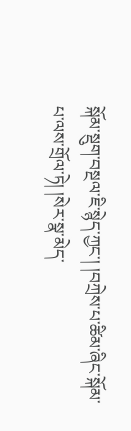སྐོམ་སྡུག་བསྔལ་ཇི་སྙེད་ཀྱང་། །བཀྲེས་པ་ཚིམ་ཞིང་སྐོམ་པ་ལས་གྲོལ་ཏེ། །སེར་སྣ་མེད་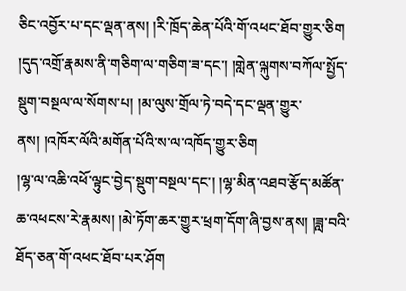ཅིང་འབྱོར་པ་དང་ལྡན་ནས། །རི་ཁྲོད་ཆེན་པོའི་གོ་འཕང་ཐོབ་གྱུར་ཅིག
།དུད་འགྲོ་རྣམས་ནི་གཅིག་ལ་གཅིག་ཟ་དང་། །གླེན་ལྐུགས་བཀོལ་སྤྱོད་སྡུག་བསྔལ་ལ་སོགས་པ། །མ་ལུས་གྲོལ་ཏེ་བདེ་དང་ལྡན་གྱུར་ནས། །འཁོར་ལོའི་མགོན་པོའི་ས་ལ་འཁོད་གྱུར་ཅིག
།ལྷ་ལ་འཆི་འཕོ་ལྟུང་བྱེད་སྡུག་བསྔལ་དང་། །ལྷ་མིན་འཐབ་རྩོད་མཚོན་ཆ་འཕངས་རེ་རྣམས། །མེ་ཏོག་ཆར་གྱུར་ཕྲག་དོག་ཞི་བྱས་ནས། །ཟླ་བའི་ཐོད་ཅན་གོ་འཕང་ཐོབ་པར་ཤོག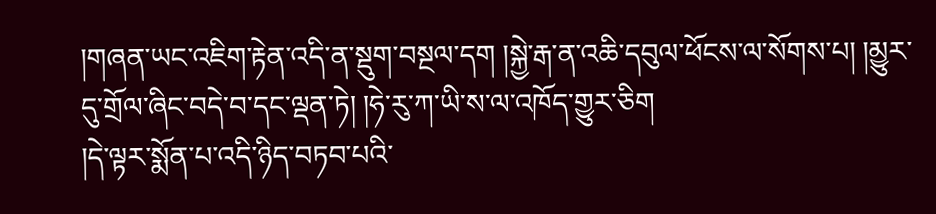།གཞན་ཡང་འཇིག་རྟེན་འདི་ན་སྡུག་བསྔལ་དག །སྐྱེ་རྒ་ན་འཆི་དབུལ་ཕོངས་ལ་སོགས་པ། །མྱུར་དུ་གྲོལ་ཞིང་བདེ་བ་དང་ལྡན་ཏེ། །ཧེ་རུ་ཀ་ཡི་ས་ལ་འཁོད་གྱུར་ཅིག
།དེ་ལྟར་སྨོན་པ་འདི་ཉིད་བཏབ་པའི་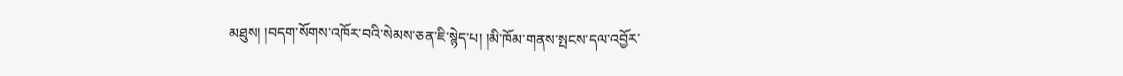མཐུས། །བདག་སོགས་འཁོར་བའི་སེམས་ཅན་ཇི་སྙེད་པ། །མི་ཁོམ་གནས་སྤངས་དལ་འབྱོར་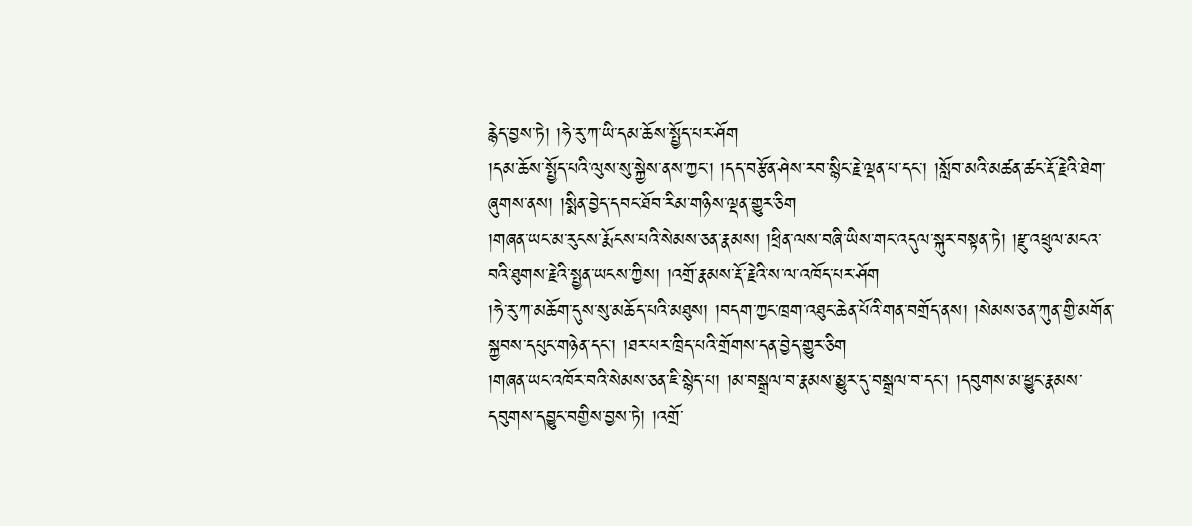རྙེད་བྱས་ཏེ། །ཧེ་རུ་ཀ་ཡི་དམ་ཆོས་སྤྱོད་པར་ཤོག
།དམ་ཆོས་སྤྱོད་པའི་ལུས་སུ་སྐྱེས་ནས་ཀྱང་། །དད་བརྩོན་ཤེས་རབ་སྙིང་རྗེ་ལྡན་པ་དང་། །སློབ་མའི་མཚན་ཚང་རྡོ་རྗེའི་ཐེག་ཞུགས་ནས། །སྨིན་བྱེད་དབང་ཐོབ་རིམ་གཉིས་ལྡན་གྱུར་ཅིག
།གཞན་ཡང་མ་རུངས་རྨོངས་པའི་སེམས་ཅན་རྣམས། །ཕྲིན་ལས་བཞི་ཡིས་གང་འདུལ་སྐུར་བསྟན་ཏེ། །རྫུ་འཕྲུལ་མངའ་བའི་ཐུགས་རྗེའི་སྤྱན་ཡངས་ཀྱིས། །འགྲོ་རྣམས་རྡོ་རྗེའི་ས་ལ་འཁོད་པར་ཤོག
།ཧེ་རུ་ཀ་མཆོག་དུས་སུ་མཆོད་པའི་མཐུས། །བདག་ཀྱང་ཁྲག་འཐུང་ཆེན་པོའི་གན་བགྲོད་ནས། །སེམས་ཅན་ཀུན་གྱི་མགོན་སྐྱབས་དཔུང་གཉེན་དང་། །ཐར་པར་ཁྲིད་པའི་གྲོགས་དན་བྱེད་གྱུར་ཅིག
།གཞན་ཡང་འཁོར་བའི་སེམས་ཅན་ཇི་སྙེད་པ། །མ་བསྒྲལ་བ་རྣམས་མྱུར་དུ་བསྒྲལ་བ་དང་། །དབུགས་མ་ཕྱུང་རྣམས་དབུགས་དབྱུང་བགྱིས་བྱས་ཏེ། །འགྲོ་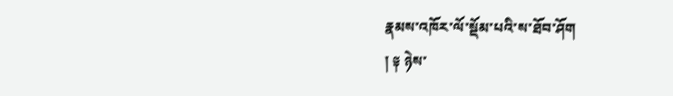རྣམས་འཁོར་ལོ་སྡོམ་པའི་ས་ཐོབ་ཤོག
། ༈ ཉེས་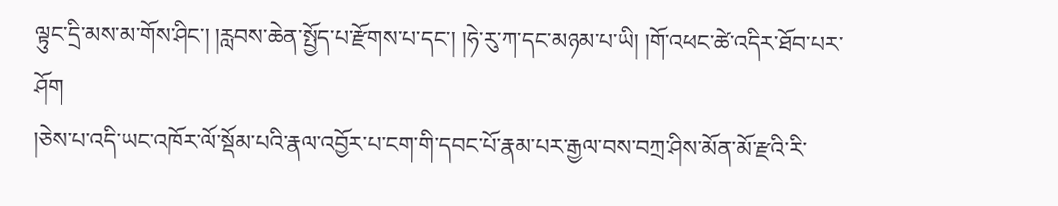ལྟུང་དྲི་མས་མ་གོས་ཤིང་། །རླབས་ཆེན་སྤྱོད་པ་རྫོགས་པ་དང་། །ཧེ་རུ་ཀ་དང་མཉམ་པ་ཡི། །གོ་འཕང་ཚེ་འདིར་ཐོབ་པར་ཤོག
།ཅེས་པ་འདི་ཡང་འཁོར་ལོ་སྡོམ་པའི་རྣལ་འབྱོར་པ་ངག་གི་དབང་པོ་རྣམ་པར་རྒྱལ་བས་བཀྲ་ཤིས་མོན་མོ་རྫའི་རི་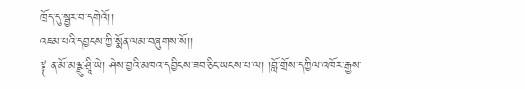ཁྲོད་དུ་སྦྱར་བ་དགེའོ།།
འཇམ་པའི་དབྱངས་ཀྱི་སྨོན་ལམ་བཞུགས་སོ།།
༈ ན་མོ་མཉྫུ་ཤྲཱི་ཡེ། ཤེས་བྱའི་མཁའ་དབྱིངས་ཟབ་ཅིང་ཡངས་པ་ལ། །བློ་གྲོས་དཀྱིལ་འཁོར་རྒྱས་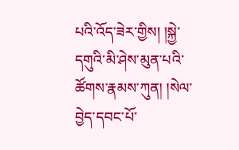པའི་འོད་ཟེར་གྱིས། །སྐྱེ་དགུའི་མི་ཤེས་མུན་པའི་ཚོགས་རྣམས་ཀུན། །སེལ་བྱེད་དབང་པོ་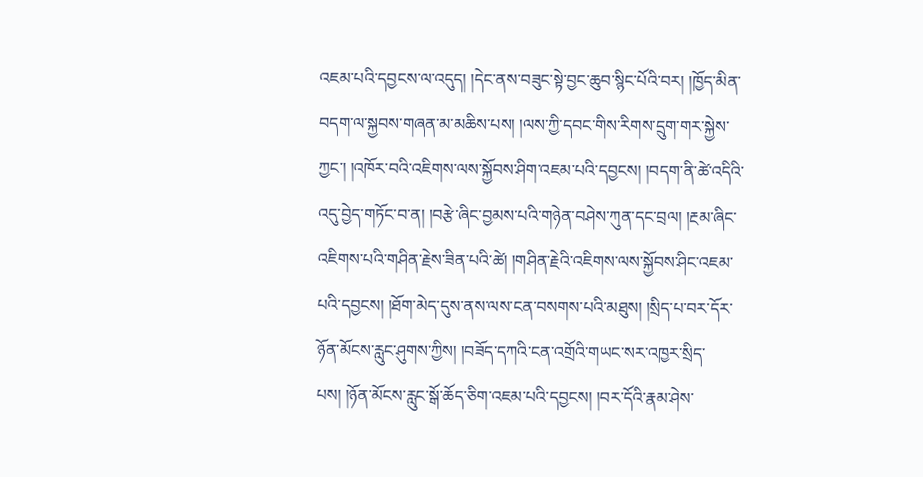འཇམ་པའི་དབྱངས་ལ་འདུད། །དེང་ནས་བཟུང་སྟེ་བྱང་ཆུབ་སྙིང་པོའི་བར། །ཁྱོད་མིན་བདག་ལ་སྐྱབས་གཞན་མ་མཆིས་པས། །ལས་ཀྱི་དབང་གིས་རིགས་དྲུག་གར་སྐྱེས་ཀྱང་། །འཁོར་བའི་འཇིགས་ལས་སྐྱོབས་ཤིག་འཇམ་པའི་དབྱངས། །བདག་ནི་ཚེ་འདིའི་འདུ་བྱེད་གཏོང་བ་ན། །བརྩེ་ཞིང་བྱམས་པའི་གཉེན་བཤེས་ཀུན་དང་བྲལ། །རྔམ་ཞིང་འཇིགས་པའི་གཤིན་རྗེས་ཟིན་པའི་ཚེ། །གཤིན་རྗེའི་འཇིགས་ལས་སྐྱོབས་ཤིང་འཇམ་པའི་དབྱངས། །ཐོག་མེད་དུས་ནས་ལས་ངན་བསགས་པའི་མཐུས། །སྲིད་པ་བར་དོར་ཉོན་མོངས་རླུང་ཤུགས་ཀྱིས། །བཟོད་དཀའི་ངན་འགྲོའི་གཡང་སར་འཁྱར་སྲིད་པས། །ཉོན་མོངས་རླུང་སྒོ་ཆོད་ཅིག་འཇམ་པའི་དབྱངས། །བར་དོའི་རྣམ་ཤེས་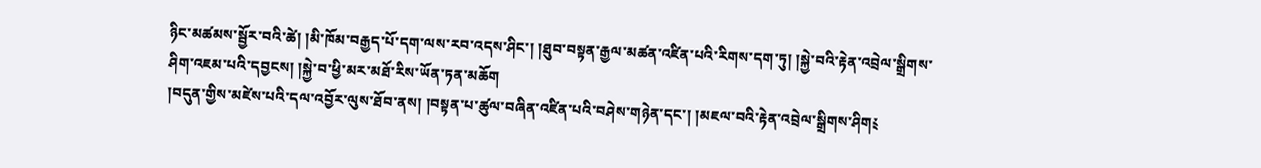ཉིང་མཚམས་སྦྱོར་བའི་ཚེ། །མི་ཁོམ་བརྒྱད་པོ་དག་ལས་རབ་འདས་ཤིང་། །ཐུབ་བསྟན་རྒྱལ་མཚན་འཛིན་པའི་རིགས་དག་ཏུ། །སྐྱེ་བའི་རྟེན་འབྲེལ་སྒྲིགས་ཤིག་འཇམ་པའི་དབྱངས། །སྐྱེ་བ་ཕྱི་མར་མཐོ་རིས་ཡོན་ཏན་མཆོག
།བདུན་གྱིས་མཛེས་པའི་དལ་འབྱོར་ལུས་ཐོབ་ནས། །བསྟན་པ་ཚུལ་བཞིན་འཛིན་པའི་བཤེས་གཉེན་དང་། །མཇལ་བའི་རྟེན་འབྲེལ་སྒྲིགས་ཤིག༴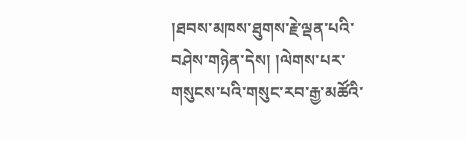།ཐབས་མཁས་ཐུགས་རྗེ་ལྡན་པའི་བཤེས་གཉེན་དེས། །ལེགས་པར་གསུངས་པའི་གསུང་རབ་རྒྱ་མཚོའི་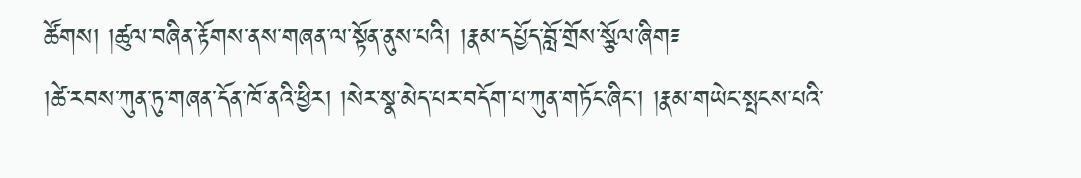ཚོགས། །ཚུལ་བཞིན་རྟོགས་ནས་གཞན་ལ་སྟོན་ནུས་པའི། །རྣམ་དཔྱོད་བློ་གྲོས་སྩོལ་ཞིག༴
།ཚེ་རབས་ཀུན་ཏུ་གཞན་དོན་ཁོ་ནའི་ཕྱིར། །སེར་སྣ་མེད་པར་བདོག་པ་ཀུན་གཏོང་ཞིང་། །རྣམ་གཡེང་སྤངས་པའི་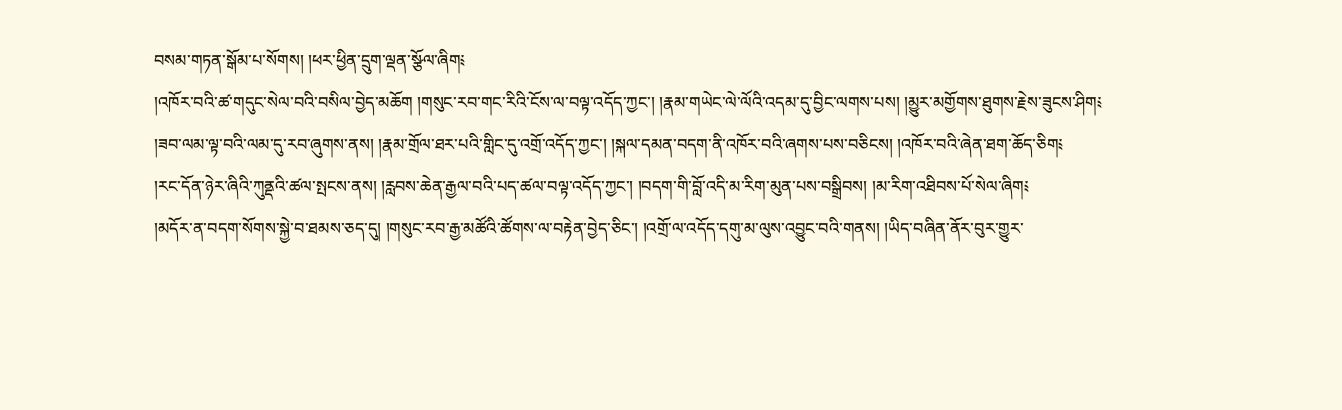བསམ་གཏན་སྒོམ་པ་སོགས། །ཕར་ཕྱིན་དྲུག་ལྡན་སྩོལ་ཞིག༴
།འཁོར་བའི་ཚ་གདུང་སེལ་བའི་བསིལ་བྱེད་མཆོག །གསུང་རབ་གང་རིའི་ངོས་ལ་བལྟ་འདོད་ཀྱང་། །རྣམ་གཡེང་ལེ་ལོའི་འདམ་དུ་བྱིང་ལགས་པས། །མྱུར་མགྱོགས་ཐུགས་རྗེས་ཟུངས་ཤིག༴
།ཟབ་ལམ་ལྟ་བའི་ལམ་དུ་རབ་ཞུགས་ནས། །རྣམ་གྲོལ་ཐར་པའི་གླིང་དུ་འགྲོ་འདོད་ཀྱང་། །སྐལ་དམན་བདག་ནི་འཁོར་བའི་ཞགས་པས་བཅིངས། །འཁོར་བའི་ཞེན་ཐག་ཆོད་ཅིག༴
།རང་དོན་ཉེར་ཞིའི་ཀུནྡའི་ཚལ་སྤངས་ནས། །རླབས་ཆེན་རྒྱལ་བའི་པད་ཚལ་བལྟ་འདོད་ཀྱང་། །བདག་གི་བློ་འདི་མ་རིག་མུན་པས་བསྒྲིབས། །མ་རིག་འཐིབས་པོ་སེལ་ཞིག༴
།མདོར་ན་བདག་སོགས་སྐྱེ་བ་ཐམས་ཅད་དུ། །གསུང་རབ་རྒྱ་མཚོའི་ཚོགས་ལ་བརྟེན་བྱེད་ཅིང་། །འགྲོ་ལ་འདོད་དགུ་མ་ལུས་འབྱུང་བའི་གནས། །ཡིད་བཞིན་ནོར་བུར་གྱུར་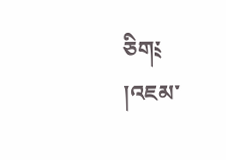ཅིག༴
།འཇམ་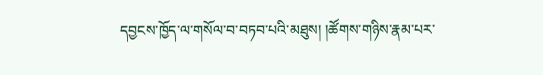དབྱངས་ཁྱོད་ལ་གསོལ་བ་བཏབ་པའི་མཐུས། །ཚོགས་གཉིས་རྣམ་པར་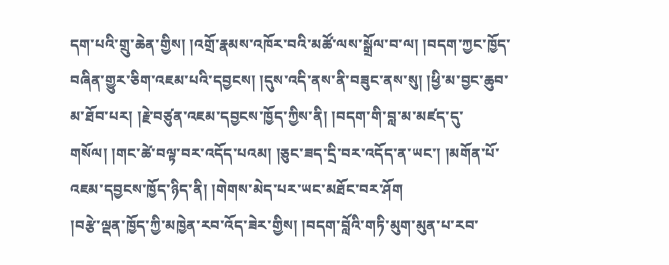དག་པའི་གྲུ་ཆེན་གྱིས། །འགྲོ་རྣམས་འཁོར་བའི་མཚོ་ལས་སྒྲོལ་བ་ལ། །བདག་ཀྱང་ཁྱོད་བཞིན་གྱུར་ཅིག་འཇམ་པའི་དབྱངས། །དུས་འདི་ནས་ནི་བཟུང་ནས་སུ། །ཕྱི་མ་བྱང་ཆུབ་མ་ཐོབ་པར། །རྗེ་བཙུན་འཇམ་དབྱངས་ཁྱོད་ཀྱིས་ནི། །བདག་གི་བླ་མ་མཛད་དུ་གསོལ། །གང་ཚེ་བལྟ་བར་འདོད་པའམ། །ཅུང་ཟད་དྲི་བར་འདོད་ན་ཡང་། །མགོན་པོ་འཇམ་དབྱངས་ཁྱོད་ཉིད་ནི། །གེགས་མེད་པར་ཡང་མཐོང་བར་ཤོག
།བརྩེ་ལྡན་ཁྱོད་ཀྱི་མཁྱེན་རབ་འོད་ཟེར་གྱིས། །བདག་བློའི་གཏི་མུག་མུན་པ་རབ་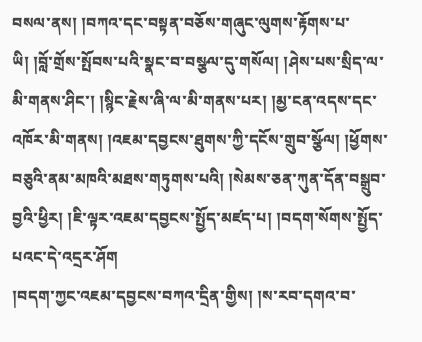བསལ་ནས། །བཀའ་དང་བསྟན་བཅོས་གཞུང་ལུགས་རྟོགས་པ་ཡི། །བློ་གྲོས་སྤོབས་པའི་སྣང་བ་བསྩལ་དུ་གསོལ། །ཤེས་པས་སྲིད་ལ་མི་གནས་ཤིང་། །སྙིང་རྗེས་ཞི་ལ་མི་གནས་པར། །མྱ་ངན་འདས་དང་འཁོར་མི་གནས། །འཇམ་དབྱངས་ཐུགས་ཀྱི་དངོས་གྲུབ་སྩོལ། །ཕྱོགས་བཅུའི་ནམ་མཁའི་མཐས་གཏུགས་པའི། །སེམས་ཅན་ཀུན་དོན་བསྒྲུབ་བྱའི་ཕྱིར། །ཇི་ལྟར་འཇམ་དབྱངས་སྤྱོད་མཛད་པ། །བདག་སོགས་སྤྱོད་པའང་དེ་འདྲར་ཤོག
།བདག་ཀྱང་འཇམ་དབྱངས་བཀའ་དྲིན་གྱིས། །ས་རབ་དགའ་བ་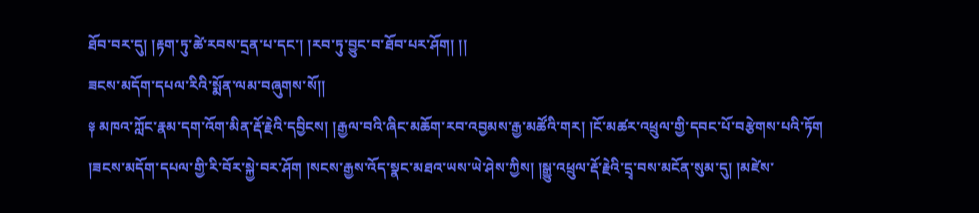ཐོབ་བར་དུ། །རྟག་ཏུ་ཚེ་རབས་དྲན་པ་དང་། །རབ་ཏུ་བྱུང་བ་ཐོབ་པར་ཤོག། །།
ཟངས་མདོག་དཔལ་རིའི་སྨོན་ལམ་བཞུགས་སོ།།
༈ མཁའ་ཀློང་རྣམ་དག་འོག་མིན་རྡོ་རྗེའི་དབྱིངས། །རྒྱལ་བའི་ཞིང་མཆོག་རབ་འབྱམས་རྒྱ་མཚོའི་གར། །ངོ་མཚར་འཕྲུལ་གྱི་དབང་པོ་བརྩེགས་པའི་ཏོག
།ཟངས་མདོག་དཔལ་གྱི་རི་བོར་སྐྱེ་བར་ཤོག །སངས་རྒྱས་འོད་སྣང་མཐའ་ཡས་ཡེ་ཤེས་ཀྱིས། །སྒྱུ་འཕྲུལ་རྡོ་རྗེའི་དྲྭ་བས་མངོན་སུམ་དུ། །མཛེས་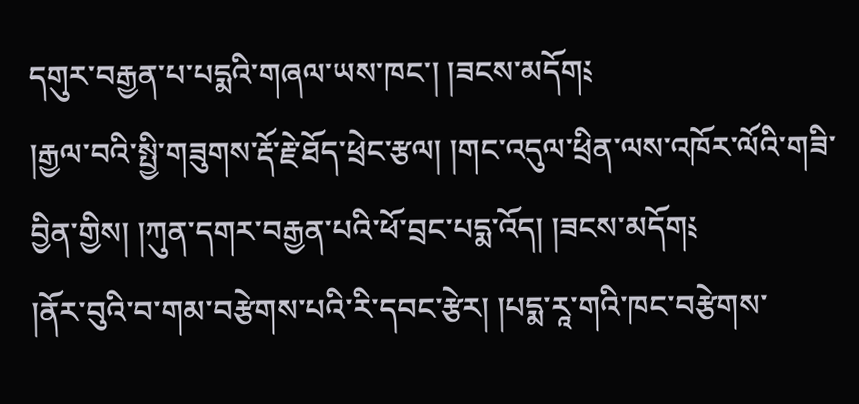དགུར་བརྒྱན་པ་པདྨའི་གཞལ་ཡས་ཁང་། །ཟངས་མདོག༴
།རྒྱལ་བའི་སྤྱི་གཟུགས་རྡོ་རྗེ་ཐོད་ཕྲེང་རྩལ། །གང་འདུལ་ཕྲིན་ལས་འཁོར་ལོའི་གཟི་བྱིན་གྱིས། །ཀུན་དགར་བརྒྱན་པའི་ཕོ་བྲང་པདྨ་འོད། །ཟངས་མདོག༴
།ནོར་བུའི་བ་གམ་བརྩེགས་པའི་རི་དབང་རྩེར། །པདྨ་རཱ་གའི་ཁང་བརྩེགས་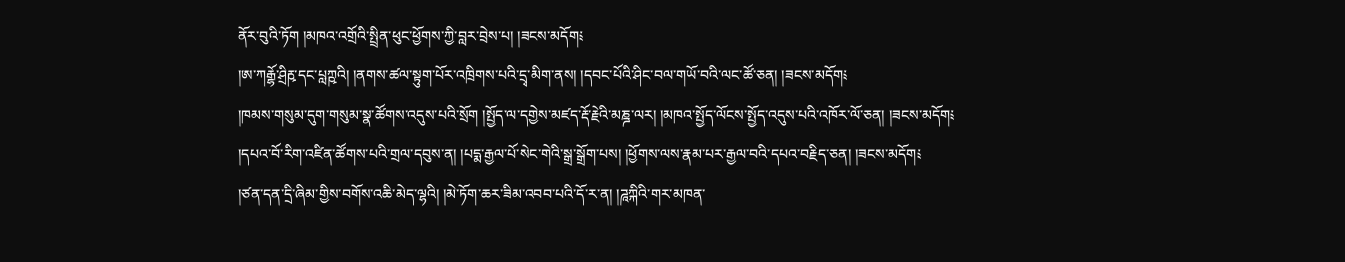ནོར་བུའི་ཏོག །མཁའ་འགྲོའི་སྤྲིན་ཕུང་ཕྱོགས་ཀྱི་བླར་བྲེས་པ། །ཟངས་མདོག༴
།ཨ་ཀརྒྷོ་ཤྲིརྵ་དང་པླཀྵའི། །ནགས་ཚལ་སྟུག་པོར་འཁྲིགས་པའི་དྲྭ་མིག་ནས། །དབང་པོའི་ཤིང་བལ་གཡོ་བའི་ལང་ཚོ་ཅན། །ཟངས་མདོག༴
།ཁམས་གསུམ་དུག་གསུམ་སྣ་ཚོགས་འདུས་པའི་སྲོག །སྤྱོད་ལ་དགྱེས་མཛད་རྡོ་རྗེའི་མཎྜ་ལར། །མཁའ་སྤྱོད་ལོངས་སྤྱོད་འདུས་པའི་འཁོར་ལོ་ཅན། །ཟངས་མདོག༴
།དཔའ་བོ་རིག་འཛིན་ཚོགས་པའི་གྲལ་དབུས་ན། །པདྨ་རྒྱལ་པོ་སེང་གེའི་སྒྲ་སྒྲོག་པས། །ཕྱོགས་ལས་རྣམ་པར་རྒྱལ་བའི་དཔའ་བརྗིད་ཅན། །ཟངས་མདོག༴
།ཙན་དན་དྲི་ཞིམ་གྱིས་བགོས་འཆི་མེད་ལྷའི། །མེ་ཏོག་ཆར་ཟིམ་འབབ་པའི་དོ་ར་ན། །ཌཱཀྐིའི་གར་མཁན་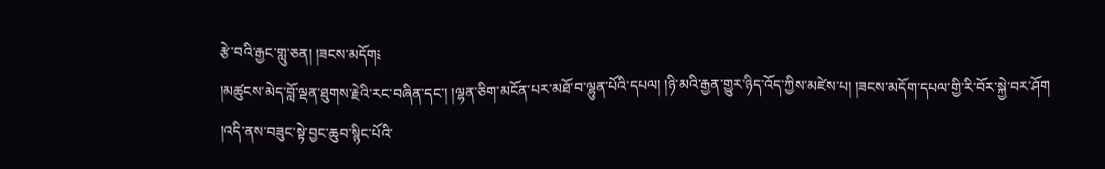རྩེ་བའི་རྒྱང་གླུ་ཅན། །ཟངས་མདོག༴
།མཚུངས་མེད་བློ་ལྡན་ཐུགས་རྗེའི་རང་བཞིན་དང་། །ལྷན་ཅིག་མངོན་པར་མཐོ་བ་ལྷུན་པོའི་དཔལ། །ཉི་མའི་རྒྱན་གྱུར་ཉིད་འོད་ཀྱིས་མཛེས་པ། །ཟངས་མདོག་དཔལ་གྱི་རི་བོར་སྐྱེ་བར་ཤོག
།འདི་ནས་བཟུང་སྟེ་བྱང་ཆུབ་སྙིང་པོའི་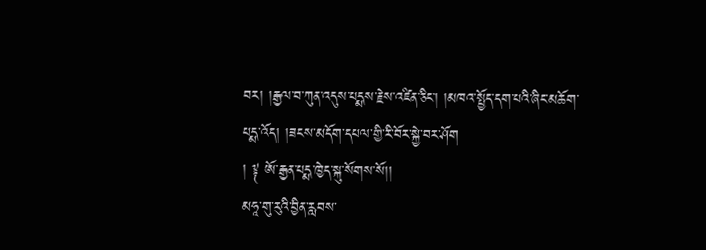བར། །རྒྱལ་བ་ཀུན་འདུས་པདྨས་རྗེས་འཛིན་ཅིང་། །མཁའ་སྤྱོད་དག་པའི་ཞིང་མཆོག་པདྨ་འོད། །ཟངས་མདོག་དཔལ་གྱི་རི་བོར་སྐྱེ་བར་ཤོག
། ༈ ཨོ་རྒྱན་པདྨ་ཁྱེད་སྐུ་སོགས་སོ།།
མཧཱ་གུ་རུའི་བྱིན་རླབས་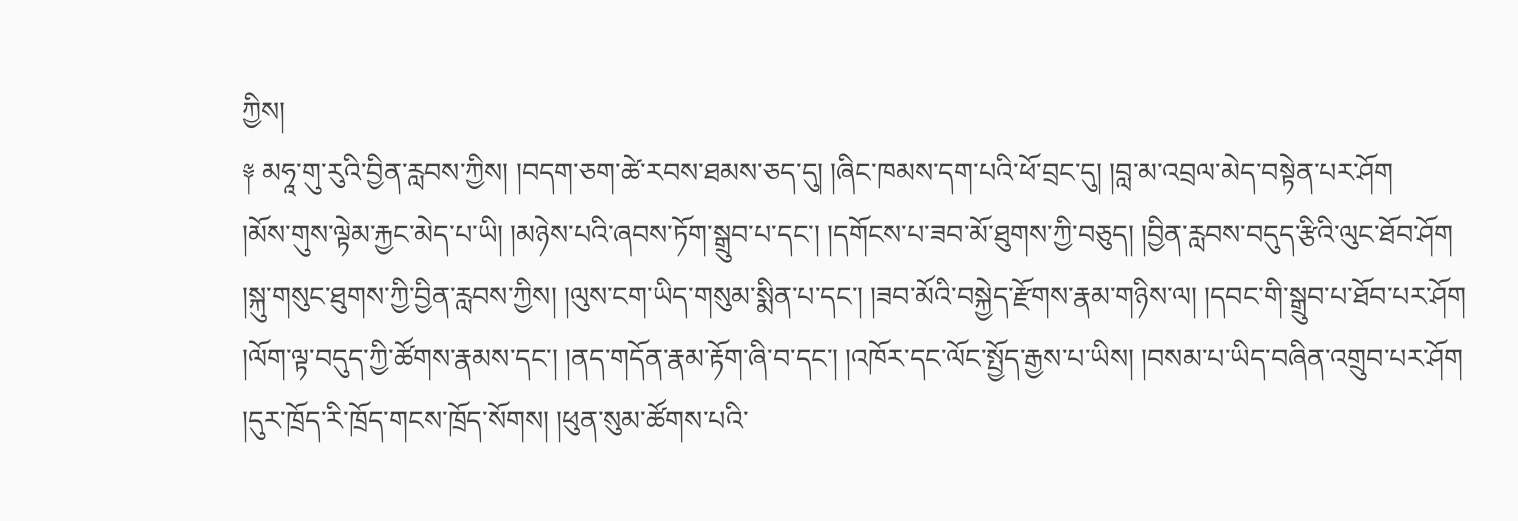ཀྱིས།
༈ མཧཱ་གུ་རུའི་བྱིན་རླབས་ཀྱིས། །བདག་ཅག་ཚེ་རབས་ཐམས་ཅད་དུ། །ཞིང་ཁམས་དག་པའི་ཕོ་བྲང་དུ། །བླ་མ་འབྲལ་མེད་བསྟེན་པར་ཤོག
།མོས་གུས་ལྟེམ་རྐྱང་མེད་པ་ཡི། །མཉེས་པའི་ཞབས་ཏོག་སྒྲུབ་པ་དང་། །དགོངས་པ་ཟབ་མོ་ཐུགས་ཀྱི་བཅུད། །བྱིན་རླབས་བདུད་རྩིའི་ལུང་ཐོབ་ཤོག
།སྐུ་གསུང་ཐུགས་ཀྱི་བྱིན་རླབས་ཀྱིས། །ལུས་ངག་ཡིད་གསུམ་སྨིན་པ་དང་། །ཟབ་མོའི་བསྐྱེད་རྫོགས་རྣམ་གཉིས་ལ། །དབང་གི་སྒྲུབ་པ་ཐོབ་པར་ཤོག
།ལོག་ལྟ་བདུད་ཀྱི་ཚོགས་རྣམས་དང་། །ནད་གདོན་རྣམ་རྟོག་ཞི་བ་དང་། །འཁོར་དང་ལོང་སྤྱོད་རྒྱས་པ་ཡིས། །བསམ་པ་ཡིད་བཞིན་འགྲུབ་པར་ཤོག
།དུར་ཁྲོད་རི་ཁྲོད་གངས་ཁྲོད་སོགས། །ཕུན་སུམ་ཚོགས་པའི་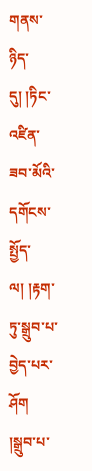གནས་ཉིད་དུ། །ཏིང་འཛིན་ཟབ་མོའི་དགོངས་སྤྱོད་ལ། །རྟག་ཏུ་སྒྲུབ་པ་བྱེད་པར་ཤོག
།སྒྲུབ་པ་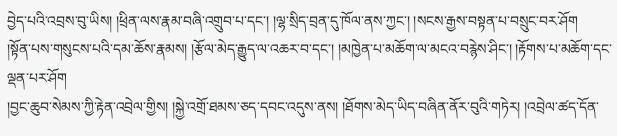བྱེད་པའི་འབྲས་བུ་ཡིས། །ཕྲིན་ལས་རྣམ་བཞི་འགྲུབ་པ་དང་། །ལྷ་སྲིད་བྲན་དུ་ཁོལ་ནས་ཀྱང་། །སངས་རྒྱས་བསྟན་པ་བསྲུང་བར་ཤོག
།སྟོན་པས་གསུངས་པའི་དམ་ཆོས་རྣམས། །རྩོལ་མེད་རྒྱུད་ལ་འཆར་བ་དང་། །མཁྱེན་པ་མཆོག་ལ་མངའ་བརྙེས་ཤིང་། །རྟོགས་པ་མཆོག་དང་ལྡན་པར་ཤོག
།བྱང་ཆུབ་སེམས་ཀྱི་རྟེན་འབྲེལ་གྱིས། །སྐྱེ་འགྲོ་ཐམས་ཅད་དབང་འདུས་ནས། །ཐོགས་མེད་ཡིད་བཞིན་ནོར་བུའི་གཏེར། །འབྲེལ་ཚད་དོན་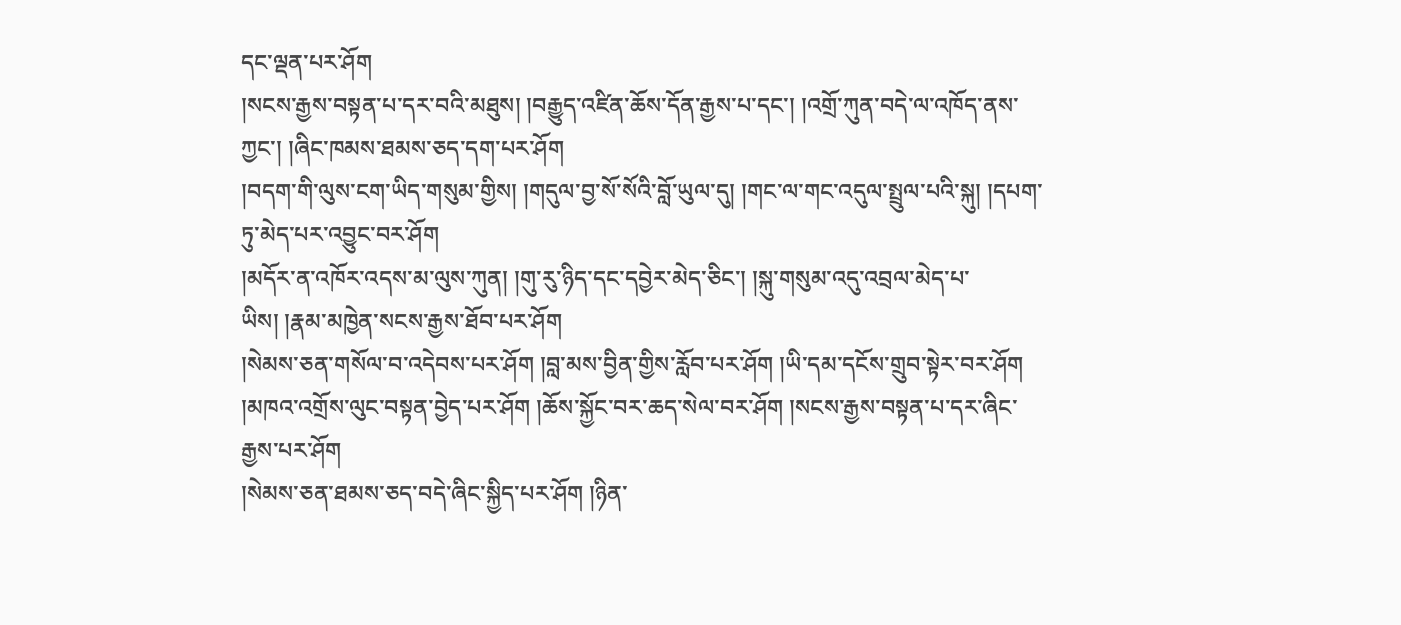དང་ལྡན་པར་ཤོག
།སངས་རྒྱས་བསྟན་པ་དར་བའི་མཐུས། །བརྒྱུད་འཛིན་ཆོས་དོན་རྒྱས་པ་དང་། །འགྲོ་ཀུན་བདེ་ལ་འཁོད་ནས་ཀྱང་། །ཞིང་ཁམས་ཐམས་ཅད་དག་པར་ཤོག
།བདག་གི་ལུས་ངག་ཡིད་གསུམ་གྱིས། །གདུལ་བྱ་སོ་སོའི་བློ་ཡུལ་དུ། །གང་ལ་གང་འདུལ་སྤྲུལ་པའི་སྐུ། །དཔག་ཏུ་མེད་པར་འབྱུང་བར་ཤོག
།མདོར་ན་འཁོར་འདས་མ་ལུས་ཀུན། །གུ་རུ་ཉིད་དང་དབྱེར་མེད་ཅིང་། །སྐུ་གསུམ་འདུ་འབྲལ་མེད་པ་ཡིས། །རྣམ་མཁྱེན་སངས་རྒྱས་ཐོབ་པར་ཤོག
།སེམས་ཅན་གསོལ་བ་འདེབས་པར་ཤོག །བླ་མས་བྱིན་གྱིས་རློབ་པར་ཤོག །ཡི་དམ་དངོས་གྲུབ་སྟེར་བར་ཤོག
།མཁའ་འགྲོས་ལུང་བསྟན་བྱེད་པར་ཤོག །ཆོས་སྐྱོང་བར་ཆད་སེལ་བར་ཤོག །སངས་རྒྱས་བསྟན་པ་དར་ཞིང་རྒྱས་པར་ཤོག
།སེམས་ཅན་ཐམས་ཅད་བདེ་ཞིང་སྐྱིད་པར་ཤོག །ཉིན་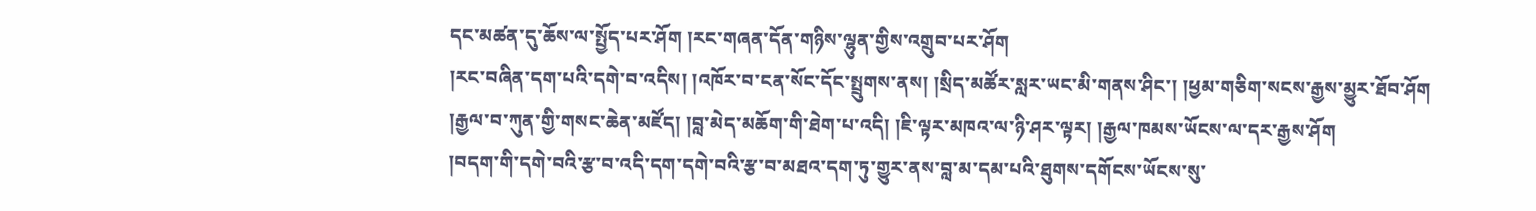དང་མཚན་དུ་ཆོས་ལ་སྤྱོད་པར་ཤོག །རང་གཞན་དོན་གཉིས་ལྷུན་གྱིས་འགྲུབ་པར་ཤོག
།རང་བཞིན་དག་པའི་དགེ་བ་འདིས། །འཁོར་བ་ངན་སོང་དོང་སྤྲུགས་ནས། །སྲིད་མཚོར་སླར་ཡང་མི་གནས་ཤིང་། །ཕྱམ་གཅིག་སངས་རྒྱས་མྱུར་ཐོབ་ཤོག
།རྒྱལ་བ་ཀུན་གྱི་གསང་ཆེན་མཛོད། །བླ་མེད་མཆོག་གི་ཐེག་པ་འདི། །ཇི་ལྟར་མཁའ་ལ་ཉི་ཤར་ལྟར། །རྒྱལ་ཁམས་ཡོངས་ལ་དར་རྒྱས་ཤོག
།བདག་གི་དགེ་བའི་རྩ་བ་འདི་དག་དགེ་བའི་རྩ་བ་མཐའ་དག་ཏུ་གྱུར་ནས་བླ་མ་དམ་པའི་ཐུགས་དགོངས་ཡོངས་སུ་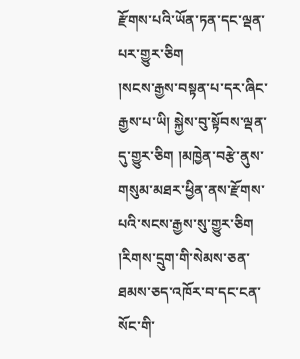རྫོགས་པའི་ཡོན་ཏན་དང་ལྡན་པར་གྱུར་ཅིག
།སངས་རྒྱས་བསྟན་པ་དར་ཞིང་རྒྱས་པ་ཡི། སྐྱེས་བུ་སྟོབས་ལྡན་དུ་གྱུར་ཅིག །མཁྱེན་བརྩེ་ནུས་གསུམ་མཐར་ཕྱིན་ནས་རྫོགས་པའི་སངས་རྒྱས་སུ་གྱུར་ཅིག
།རིགས་དྲུག་གི་སེམས་ཅན་ཐམས་ཅད་འཁོར་བ་དང་ངན་སོང་གི་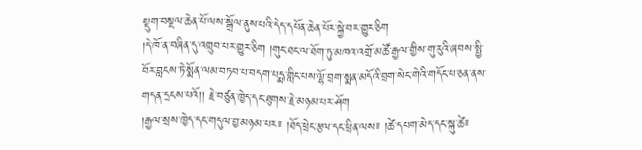སྡུག་བསྔལ་ཆེན་པོ་ལས་སྒྲོལ་ནུས་པའི་དེད་དཔོན་ཆེན་པོར་སྐྱེ་བར་གྱུར་ཅིག
།དེ་ཁོ་ན་བཞིན་དུ་འགྲུབ་པར་གྱུར་ཅིག །གུང་ཐང་ལ་ཐོག་ཏུ་མཁའ་འགྲོ་མཚོ་རྒྱལ་གྱིས་གུ་རུའི་ཞབས་སྤྱི་བོར་བླངས་ཏེ་སྨོན་ལམ་བཏབ་པ་བདག་པདྨ་གླིང་པས་ལྷོ་བྲག་སྨན་མདོའི་བྲག་སེང་གེའི་གདོང་པ་ཅན་ནས་གདན་དྲངས་པའོ།། རྗེ་བཙུན་ཁྱེད་དང་ཐུགས་རྗེ་མཉམ་པར་ཤོག
།རྒྱལ་སྲས་ཁྱེད་དང་གདུལ་བྱ་མཉམ་པར༴ །ཐོད་ཕྲེང་རྩལ་དང་ཕྲིན་ལས༴ །ཚེ་དཔག་མེད་དང་སྐུ་ཚེ༴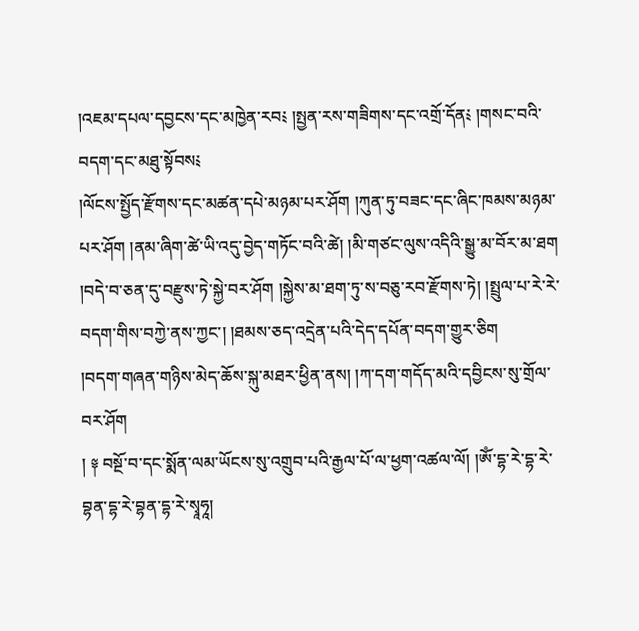།འཇམ་དཔལ་དབྱངས་དང་མཁྱེན་རབ༴ །སྤྱན་རས་གཟིགས་དང་འགྲོ་དོན༴ །གསང་བའི་བདག་དང་མཐུ་སྟོབས༴
།ལོངས་སྤྱོད་རྫོགས་དང་མཚན་དཔེ་མཉམ་པར་ཤོག །ཀུན་ཏུ་བཟང་དང་ཞིང་ཁམས་མཉམ་པར་ཤོག །ནམ་ཞིག་ཚེ་ཡི་འདུ་བྱེད་གཏོང་བའི་ཚེ། །མི་གཙང་ལུས་འདིའི་སྒྱུ་མ་བོར་མ་ཐག
།བདེ་བ་ཅན་དུ་བརྫུས་ཏེ་སྐྱེ་བར་ཤོག །སྐྱེས་མ་ཐག་ཏུ་ས་བཅུ་རབ་རྫོགས་ཏེ། །སྤྲུལ་པ་རེ་རེ་བདག་གིས་བཀྱེ་ནས་ཀྱང་། །ཐམས་ཅད་འདྲེན་པའི་དེད་དཔོན་བདག་གྱུར་ཅིག
།བདག་གཞན་གཉིས་མེད་ཆོས་སྐུ་མཐར་ཕྱིན་ནས། །ཀ་དག་གདོད་མའི་དབྱིངས་སུ་གྲོལ་བར་ཤོག
། ༈ བསྔོ་བ་དང་སྨོན་ལམ་ཡོངས་སུ་འགྲུབ་པའི་རྒྱལ་པོ་ལ་ཕྱག་འཚལ་ལོ། །ཨོཾ་དྷ་རེ་དྷ་རེ་བྷན་དྷ་རེ་བྷན་དྷ་རེ་སྭཱཧཱ།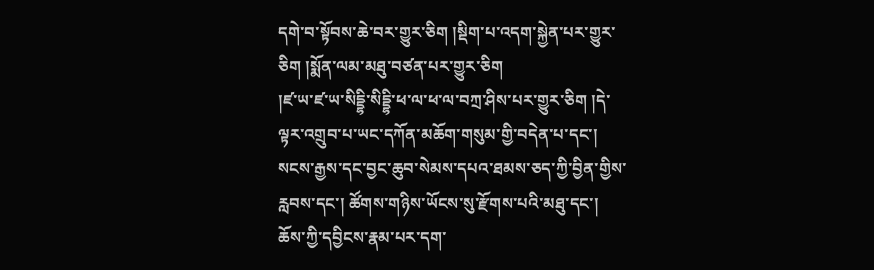དགེ་བ་སྟོབས་ཆེ་བར་གྱུར་ཅིག །སྡིག་པ་འདག་སྐྱེན་པར་གྱུར་ཅིག །སྨོན་ལམ་མཐུ་བཙན་པར་གྱུར་ཅིག
།ཛ་ཡ་ཛ་ཡ་སིདྡྷི་སིདྡྷི་ཕ་ལ་ཕ་ལ་བཀྲ་ཤིས་པར་གྱུར་ཅིག །དེ་ལྟར་འགྲུབ་པ་ཡང་དཀོན་མཆོག་གསུམ་གྱི་བདེན་པ་དང་།
སངས་རྒྱས་དང་བྱང་ཆུབ་སེམས་དཔའ་ཐམས་ཅད་ཀྱི་བྱིན་གྱིས་རླབས་དང་། ཚོགས་གཉིས་ཡོངས་སུ་རྫོགས་པའི་མཐུ་དང་།
ཆོས་ཀྱི་དབྱིངས་རྣམ་པར་དག་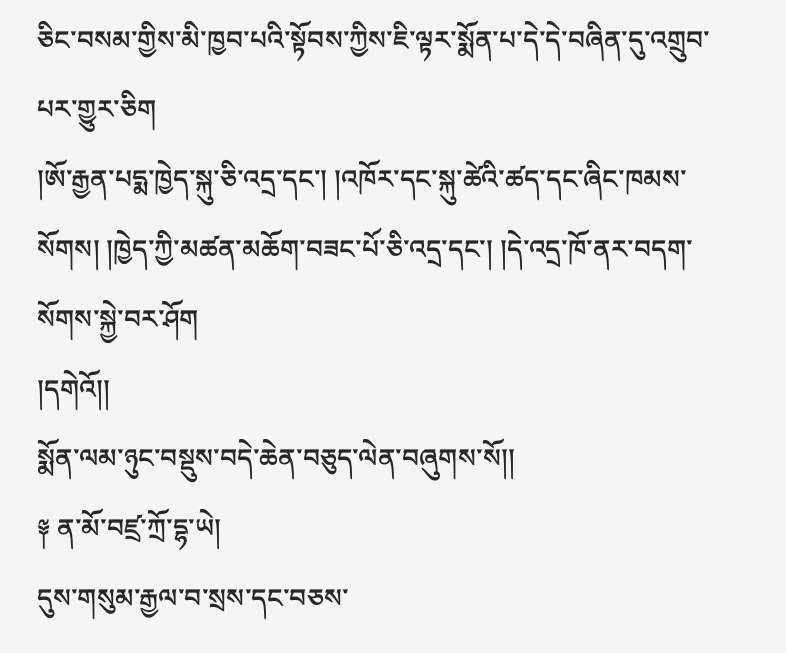ཅིང་བསམ་གྱིས་མི་ཁྱབ་པའི་སྟོབས་ཀྱིས་ཇི་ལྟར་སྨོན་པ་དེ་དེ་བཞིན་དུ་འགྲུབ་པར་གྱུར་ཅིག
།ཨོ་རྒྱན་པདྨ་ཁྱེད་སྐུ་ཅི་འདྲ་དང་། །འཁོར་དང་སྐུ་ཚེའི་ཚད་དང་ཞིང་ཁམས་སོགས། །ཁྱེད་ཀྱི་མཚན་མཆོག་བཟང་པོ་ཅི་འདྲ་དང་། །དེ་འདྲ་ཁོ་ནར་བདག་སོགས་སྐྱེ་བར་ཤོག
།དགེའོ།།
སྨོན་ལམ་ཉུང་བསྡུས་བདེ་ཆེན་བཅུད་ལེན་བཞུགས་སོ།།
༈ ན་མོ་བཛྲ་ཀྲོ་དྷ་ཡེ།
དུས་གསུམ་རྒྱལ་བ་སྲས་དང་བཅས་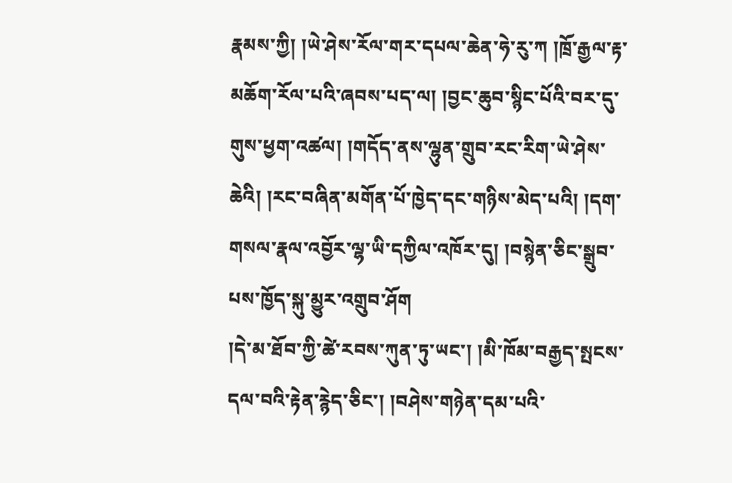རྣམས་ཀྱི། །ཡེ་ཤེས་རོལ་གར་དཔལ་ཆེན་ཧེ་རུ་ཀ །ཁྲོ་རྒྱལ་རྟ་མཆོག་རོལ་པའི་ཞབས་པད་ལ། །བྱང་ཆུབ་སྙིང་པོའི་བར་དུ་གུས་ཕྱག་འཚལ། །གདོད་ནས་ལྷུན་གྲུབ་རང་རིག་ཡེ་ཤེས་ཆེའི། །རང་བཞིན་མགོན་པོ་ཁྱེད་དང་གཉིས་མེད་པའི། །དག་གསལ་རྣལ་འབྱོར་ལྷ་ཡི་དཀྱིལ་འཁོར་དུ། །བསྙེན་ཅིང་སྒྲུབ་པས་ཁྱོད་སྐུ་མྱུར་འགྲུབ་ཤོག
།དེ་མ་ཐོབ་ཀྱི་ཚེ་རབས་ཀུན་ཏུ་ཡང་། །མི་ཁོམ་བརྒྱད་སྤངས་དལ་བའི་རྟེན་རྙེད་ཅིང་། །བཤེས་གཉེན་དམ་པའི་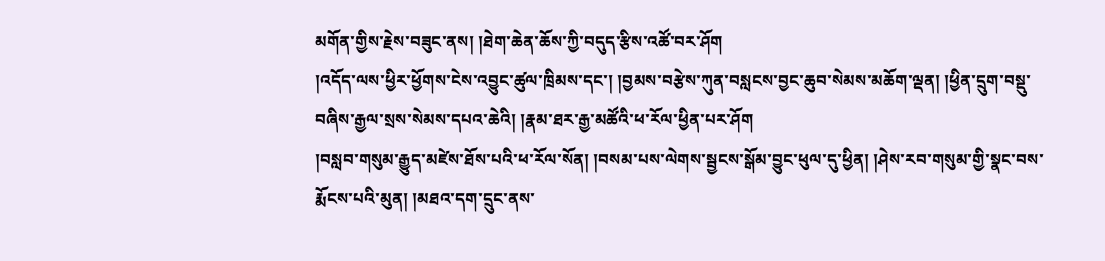མགོན་གྱིས་རྗེས་བཟུང་ནས། །ཐེག་ཆེན་ཆོས་ཀྱི་བདུད་རྩིས་འཚོ་བར་ཤོག
།འདོད་ལས་ཕྱིར་ཕྱོགས་ངེས་འབྱུང་ཚུལ་ཁྲིམས་དང་། །བྱམས་བརྩེས་ཀུན་བསླངས་བྱང་ཆུབ་སེམས་མཆོག་ལྡན། །ཕྱིན་དྲུག་བསྡུ་བཞིས་རྒྱལ་སྲས་སེམས་དཔའ་ཆེའི། །རྣམ་ཐར་རྒྱ་མཚོའི་ཕ་རོལ་ཕྱིན་པར་ཤོག
།བསླབ་གསུམ་རྒྱུད་མཛེས་ཐོས་པའི་ཕ་རོལ་སོན། །བསམ་པས་ལེགས་སྦྱངས་སྒོམ་བྱུང་ཕུལ་དུ་ཕྱིན། །ཤེས་རབ་གསུམ་གྱི་སྣང་བས་རྨོངས་པའི་མུན། །མཐའ་དག་དྲུང་ནས་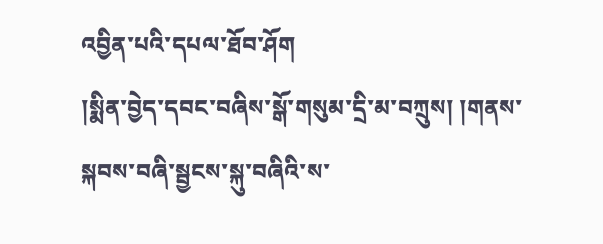འབྱིན་པའི་དཔལ་ཐོབ་ཤོག
།སྨིན་བྱེད་དབང་བཞིས་སྒོ་གསུམ་དྲི་མ་བཀྲུས། །གནས་སྐབས་བཞི་སྦྱངས་སྐུ་བཞིའི་ས་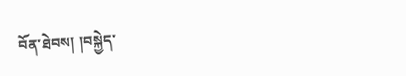བོན་ཐེབས། །བསྐྱེད་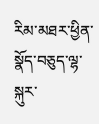རིམ་མཐར་ཕྱིན་སྣོད་བཅུད་ལྷ་སྐུར་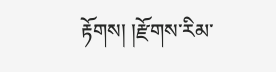རྟོགས། །རྫོགས་རིམ་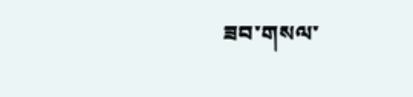ཟབ་གསལ་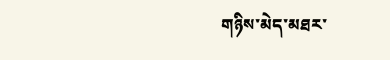གཉིས་མེད་མཐར་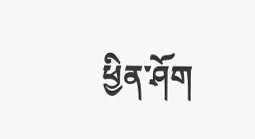ཕྱིན་ཤོག